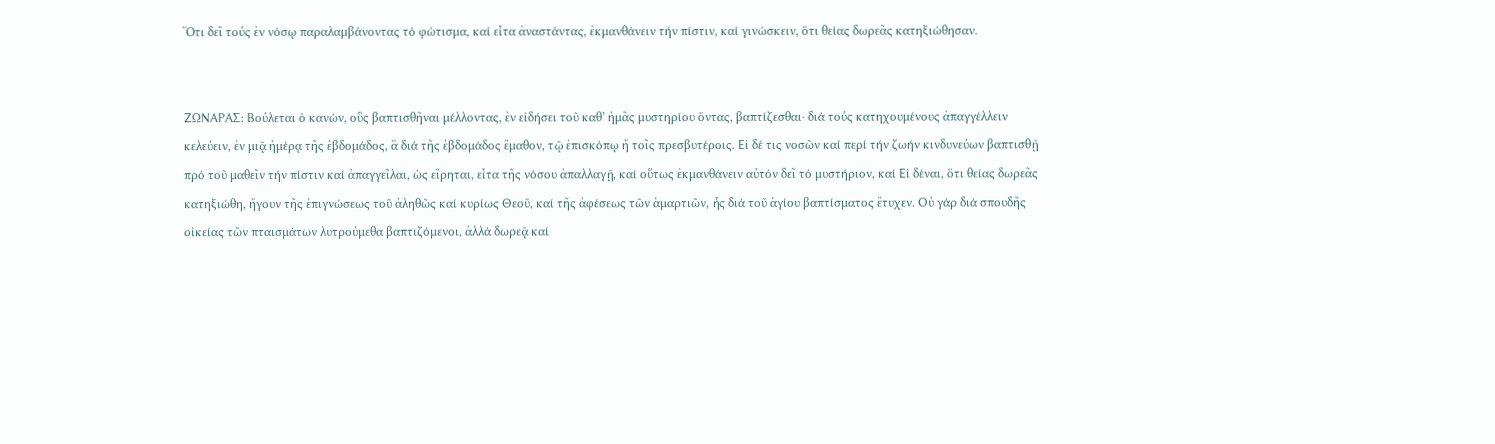Ὅτι δεῖ τούς ἐν νόσῳ παραλαμβάνοντας τό φώτισμα, καί εἶτα ἀναστάντας, ἐκμανθάνειν τήν πίστιν, καί γινώσκειν, ὅτι θείας δωρεᾶς κατηξιώθησαν.


ΖΩΝΑΡΑΣ: Βούλεται ὁ κανών, οὓς βαπτισθῆναι μέλλοντας, ἐν εἰδήσει τοῦ καθ’ ἡμᾶς μυστηρίου ὄντας, βαπτίζεσθαι∙ διά τούς κατηχουμένους ἀπαγγέλλειν κελεύειν, ἐν μιᾷ ἡμέρᾳ τῆς ἑβδομάδος, ἃ διά τῆς ἑβδομάδος ἔμαθον, τῷ ἐπισκόπῳ ἤ τοῖς πρεσβυτέροις. Εἰ δέ τις νοσῶν καί περί τήν ζωήν κινδυνεύων βαπτισθῇ πρό τοῦ μαθεῖν τήν πίστιν καί ἀπαγγεῖλαι, ὡς εἴρηται, εἶτα τῆς νόσου ἀπαλλαγῇ, καί οὕτως ἐκμανθάνειν αὐτόν δεῖ τό μυστήριον, καί Εἰ δέναι, ὅτι θείας δωρεᾶς κατηξιώθη, ἤγουν τῆς ἐπιγνώσεως τοῦ ἀληθῶς καί κυρίως Θεοῦ, καί τῆς ἀφέσεως τῶν ἁμαρτιῶν, ἧς διά τοῦ ἁγίου βαπτίσματος ἔτυχεν. Οὐ γάρ διά σπουδῆς οἰκείας τῶν πταισμάτων λυτρούμεθα βαπτιζόμενοι, ἀλλά δωρεᾷ καί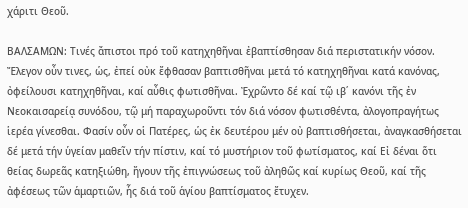χάριτι Θεοῦ.

ΒΑΛΣΑΜΩΝ: Τινές ἄπιστοι πρό τοῦ κατηχηθῆναι ἐβαπτίσθησαν διά περιστατικήν νόσον. Ἔλεγον οὖν τινες, ὡς, ἐπεί οὐκ ἔφθασαν βαπτισθῆναι μετά τό κατηχηθῆναι κατά κανόνας, ὀφείλουσι κατηχηθῆναι, καί αὖθις φωτισθῆναι. Ἐχρῶντο δέ καί τῷ ιβ΄ κανόνι τῆς ἐν Νεοκαισαρείᾳ συνόδου, τῷ μή παραχωροῦντι τόν διά νόσον φωτισθέντα, ἀλογοπραγήτως ἱερέα γίνεσθαι. Φασίν οὖν οἱ Πατέρες, ὡς ἐκ δευτέρου μέν οὐ βαπτισθήσεται, ἀναγκασθήσεται δέ μετά τήν ὑγείαν μαθεῖν τήν πίστιν, καί τό μυστήριον τοῦ φωτίσματος, καί Εἰ δέναι ὅτι θείας δωρεᾶς κατηξιώθη, ἤγουν τῆς ἐπιγνώσεως τοῦ ἀληθῶς καί κυρίως Θεοῦ, καί τῆς ἀφέσεως τῶν ἁμαρτιῶν, ἧς διά τοῦ ἁγίου βαπτίσματος ἔτυχεν.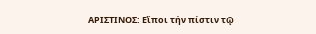ΑΡΙΣΤΙΝΟΣ: Εἴποι τήν πίστιν τῷ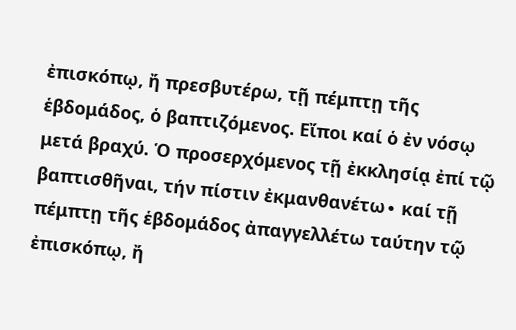ἐπισκόπῳ, ἤ πρεσβυτέρω, τῇ πέμπτῃ τῆς ἑβδομάδος, ὁ βαπτιζόμενος. Εἴποι καί ὁ ἐν νόσῳ μετά βραχύ. Ὁ προσερχόμενος τῇ ἐκκλησίᾳ ἐπί τῷ βαπτισθῆναι, τήν πίστιν ἐκμανθανέτω∙ καί τῇ πέμπτῃ τῆς ἑβδομάδος ἀπαγγελλέτω ταύτην τῷ ἐπισκόπῳ, ἤ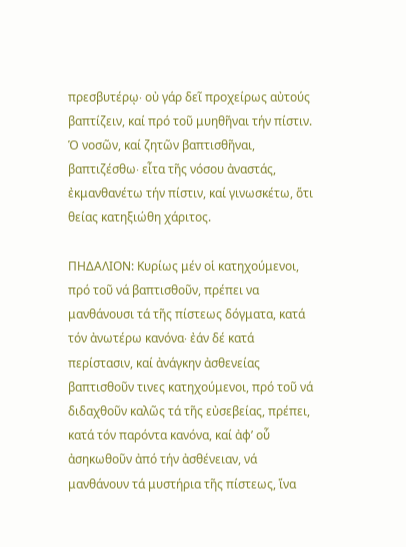πρεσβυτέρῳ∙ οὐ γάρ δεῖ προχείρως αὐτούς βαπτίζειν, καί πρό τοῦ μυηθῆναι τήν πίστιν. Ὁ νοσῶν, καί ζητῶν βαπτισθῆναι, βαπτιζέσθω∙ εἶτα τῆς νόσου ἀναστάς, ἐκμανθανέτω τήν πίστιν, καί γινωσκέτω, ὅτι θείας κατηξιώθη χάριτος.

ΠΗΔΑΛΙΟΝ: Κυρίως μέν οἱ κατηχούμενοι, πρό τοῦ νά βαπτισθοῦν, πρέπει να μανθάνουσι τά τῆς πίστεως δόγματα, κατά τόν ἀνωτέρω κανόνα∙ ἐάν δέ κατά περίστασιν, καί ἀνάγκην ἀσθενείας βαπτισθοῦν τινες κατηχούμενοι, πρό τοῦ νά διδαχθοῦν καλῶς τά τῆς εὐσεβείας, πρέπει, κατά τόν παρόντα κανόνα, καί ἀφ’ οὗ ἀσηκωθοῦν ἀπό τήν ἀσθένειαν, νά μανθάνουν τά μυστήρια τῆς πίστεως, ἵνα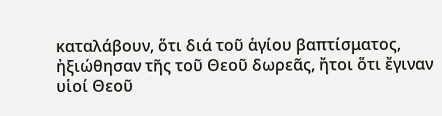καταλάβουν, ὅτι διά τοῦ ἁγίου βαπτίσματος, ἠξιώθησαν τῆς τοῦ Θεοῦ δωρεᾶς, ἤτοι ὅτι ἔγιναν υἱοί Θεοῦ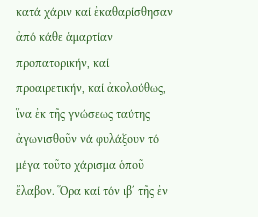κατά χάριν καί ἐκαθαρίσθησαν ἀπό κάθε ἁμαρτίαν προπατορικήν, καί προαιρετικήν, καί ἀκολούθως, ἵνα ἐκ τῆς γνώσεως ταύτης ἀγωνισθοῦν νά φυλάξουν τό μέγα τοῦτο χάρισμα ὁποῦ ἔλαβον. Ὅρα καί τόν ιβ΄ τῆς ἐν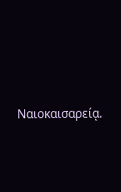Ναιοκαισαρείᾳ.